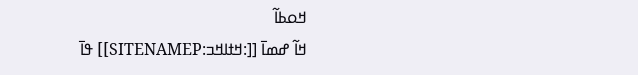ߞߋߕߊ߬
ߞߊ߬ ߝߘߊ߫ [[:ߞߙߊߞߏ:SITENAMEP]] ߟߊ߫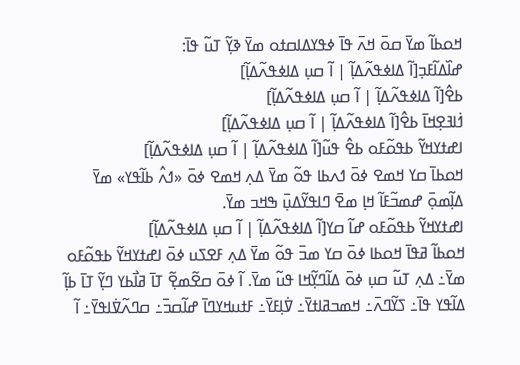ߞߋߕߊ߬ ߘߌ߫ ߛߋ߫ ߞߍ߫ ߟߊ߫ ߦߟߌߡߊߛߙߋ ߘߌ߫ ߢߌ߲߬ ߠߎ߬ ߟߊ߫:
ߝߊ߰ߡߊ߬ߓߏ߲[ߊ߬ ߡߊߦߟߍ߬ߡߊ߲߬ | ߊ߬ ߛߎ߲ ߡߊߦߟߍ߬ߡߊ߲߬]
ߕߐ߮[ߊ߬ ߡߊߦߟߍ߬ߡߊ߲߬ | ߊ߬ ߛߎ߲ ߡߊߦߟߍ߬ߡߊ߲߬]
ߗ߭ߊߔߐ߲ߞߊ߫ ߕߐ߮[ߊ߬ ߡߊߦߟߍ߬ߡߊ߲߬ | ߊ߬ ߛߎ߲ ߡߊߦߟߍ߬ߡߊ߲߬]
ߊߝߙߌߞߌ߬ ߕߟߋ߬ߓߋ ߕߐ߮ ߟߎ߬[ߊ߬ ߡߊߦߟߍ߬ߡߊ߲߬ | ߊ߬ ߛߎ߲ ߡߊߦߟߍ߬ߡߊ߲߬]
ߞߋߕߊ߫ ߛߌ ߞߘߐ ߦߋ߫ ߗߍߕߊ ߟߋ߬ ߘߌ߫ ߡߍ߲ ߞߘߐ ߦߋ߫ «ߗߍ߮ ߕߊ߬ߟߌ» ߘߌ߫ ߡߊ߲߬ߘߋ߲߫ ߝߘߏ߬ߓߊ߬ ߞߊ߲ ߘߐ߫ ߣߊߟߌ߬ߡߎ߲߫ ߒߞߏ ߘߌ߫.
ߊߝߙߌߞߌ߬ ߕߟߋ߬ߓߋ ߝߊ߬ ߛߌ[ߊ߬ ߡߊߦߟߍ߬ߡߊ߲߬ | ߊ߬ ߛߎ߲ ߡߊߦߟߍ߬ߡߊ߲߬]
ߞߋߕߊ߬ ߥߟߊ߫ ߞߋߕߊ ߦߋ߫ ߛߌ ߘߏ߫ ߟߋ߬ ߘߌ߫ ߡߍ߲ ߓߐߖߎ ߦߋ߫ ߊߝߙߌߞߌ߬ ߕߟߋ߬ߓߋ ߘߌ߫߸ ߡߍ߲ ߠߎ߬ ߛߎ߲ ߦߋ߫ ߡߊ߬ߣߌ߲߬ߞߊ ߟߎ߬ ߘߌ߫. ߊ߬ ߦߋ߫ ߛߐ߬ߘߐ߲߬ ߠߊ߫ ߥߊ߯ߕߌ ߣߌ߲߬ ߠߊ߫ ߕߊ߲߬ ߡߊ߬ߟߌ ߟߊ߫߸ ߖߌ߬ߣߍ߫߸ ߞߘߏߥߊߙߌ߫߸ ߜ߭ߊ߲ߓߌ߫߸ ߓߙߎߞߌߣߊ߫ ߝߊ߬ߛߏ߫߸ ߛߣߍ߬ߜ߭ߊߟߌ߫߸ ߊ߬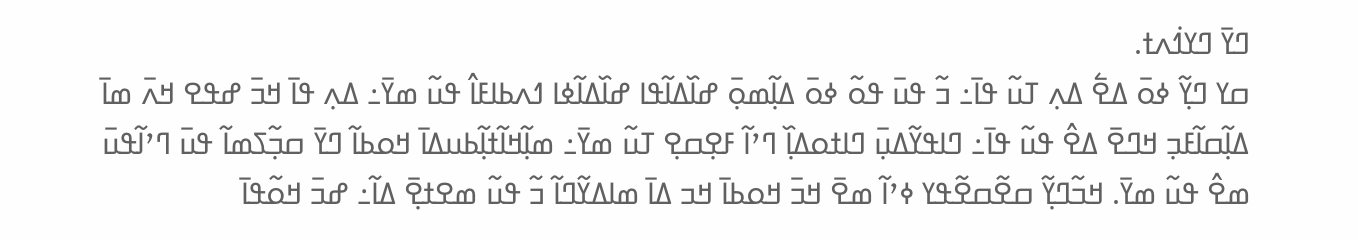ߣߌ߫ ߣߌߗ߭ߍߙ.
ߛߌ ߣߌ߲߬ ߦߋ߫ ߡߐ߱ ߡߍ߲ ߠߎ߬ ߟߊ߫߸ ߏ߬ ߟߎ߫ ߟߋ߬ ߦߋ߫ ߡߊ߲߬ߘߋ߲߫ ߝߊ߰ߡߊ߬ߟߊ ߝߊ߰ߡߊ߬ߦߊ ߗߍߕߊߓߊ߮ ߟߎ߬ ߘߌ߫߸ ߡߍ߲ ߟߊ߫ ߞߏ߫ ߝߟߐ ߞߍ߫ ߘߊ߫ ߡߊ߲߬ߛߊ߬ߓߏ߲ ߞߣߐ߫ ߡߐ߮ ߟߎ߬ ߟߊ߫߸ ߣߊߟߌ߬ߡߎ߲߫ ߣߊߙߋߡߊ߲߰ ߣߴߊ߬ ߓߐ߲ߛߐ߲ ߠߎ߬ ߘߌ߫߸ ߘߊ߲߬ߞߊ߬ߙߊ߲߬ߕߎߡߊ߫ ߞߋߕߊ߬ ߣߌ߫ ߛߏ߲߬ߖߘߊ߬ ߟߎ߫ ߣߴߊ߬ߟߎ߫ ߘߐ߮ ߟߎ߬ ߘߌ߫. ߞߏ߬ߣߌ߲߬ ߛߐ߬ߛߐ߬ߟߌ ߦߴߊ߬ ߘߐ߫ ߞߏ߫ ߞߋߕߊ߫ ߞߏ ߡߊ߫ ߘߊߡߌ߬ߣߊ߬ ߏ߬ ߟߎ߬ ߘߐߙߐ߲߫ ߡߊ߬߸ ߝߏ߫ ߞߋ߬ߟߊ߫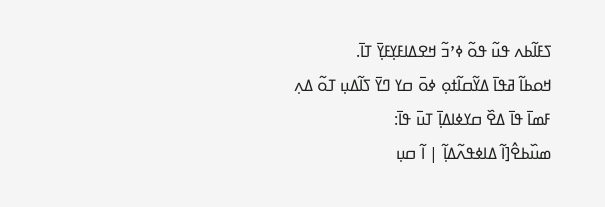ߖߓߊ߬ߕߍ ߟߎ߬ ߟߋ߬ ߦߴߏ߬ ߞߐߡߊߓߌ߲ߓߌ߲߫ ߠߊ߫.
ߞߋߕߊ߬ ߥߟߊ߫ ߡߌ߬ߛߊ߬ߙߋ߲ ߦߋ߫ ߛߌ ߣߌ߫ ߖߊ߬ߡߎ߲ ߠߋ߬ ߡߍ߲ ߓߘߊ߫ ߟߊ߫ ߡߐ߰ ߛߌߦߊߡߊ߲߫ ߠߎ߫ ߟߊ߫:
ߘߎ߰ߕߐ߮[ߊ߬ ߡߊߦߟߍ߬ߡߊ߲߬ | ߊ߬ ߛߎ߲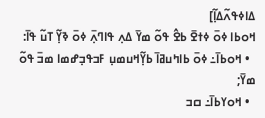ߡߊߦߟߍ߬ߡߊ߲߬]
ߞߋߕߊ ߦߋ߫ ߦߙߐ߫ ߕߐ߮ ߟߋ߬ ߘߌ߫ ߡߍ߲ ߟߊߣߍ߲߫ ߦߋ߫ ߢߌ߲߬ ߠߎ߬ ߟߊ߫:
  • ߞߋߕߊ߫߸ ߦߋ߫ ߕߊߤߎߥߊ߫ ߕߌ߲߬ߞߎߘߎ߲ ߓߏߟߏ߲ߝߘߊ ߘߏ߫ ߟߋ߬ ߘߌ߫;
  • ߞߋߌߕߊ߫߸ ߛߏ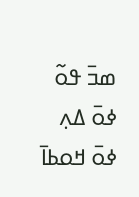ߘߏ߫ ߟߋ߬ ߦߋ߫ ߡߍ߲ ߦߋ߫ ߞߋߕߊ߫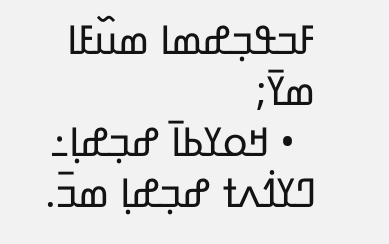ߓߏߟߏ߲ߝߘߊ ߘߎ߰ߓߊ ߘߌ߫;
  • ߞߋߌߕߊ߫ ߝߏ߲ߝߊ߲߸ ߣߌߗ߭ߍߙ ߝߏ߲ߝߊ߲ ߘߏ߫.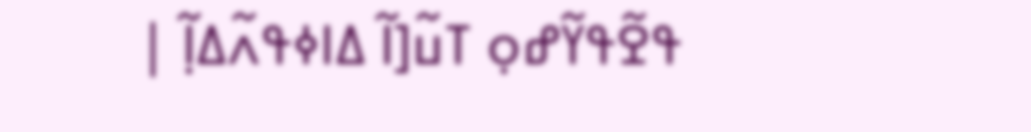ߟߐ߬ߟߌ߬ߝߋ߲ ߠߎ߬[ߊ߬ ߡߊߦߟߍ߬ߡߊ߲߬ |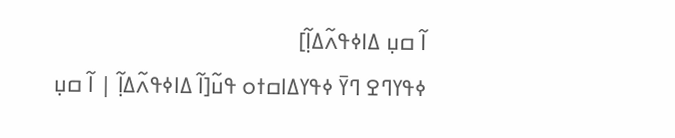ߊ߬ ߛߎ߲ ߡߊߦߟߍ߬ߡߊ߲߬]
ߦߟߌߣߐ ߣߌ߫ ߦߟߌߡߊߛߙߋ ߟߎ߬[ߊ߬ ߡߊߦߟߍ߬ߡߊ߲߬ | ߊ߬ ߛߎ߲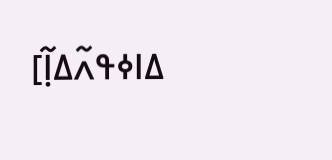ߡߊߦߟߍ߬ߡߊ߲߬]